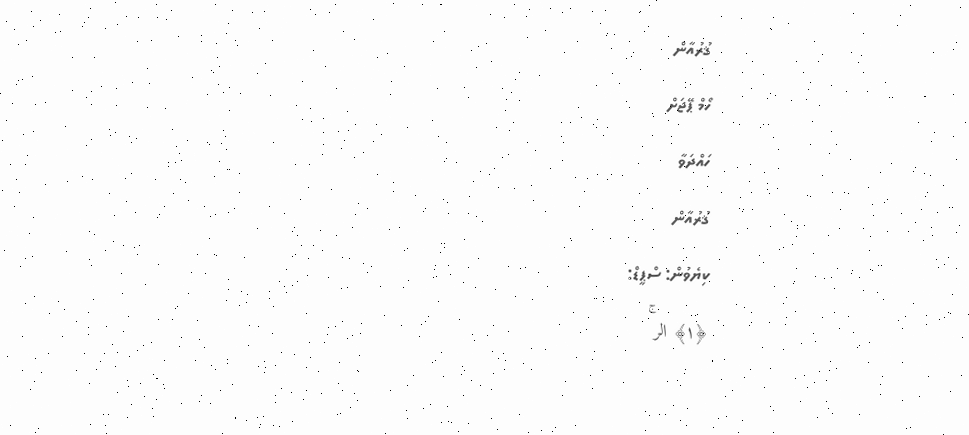ޤުރުއާން
ހޯމް ޕޭޖަށް
ހައްދަވާ
ޤުރުއާން
ކިޔެވުން: ސްޕީޑް:
﴿١﴾ الر ۚ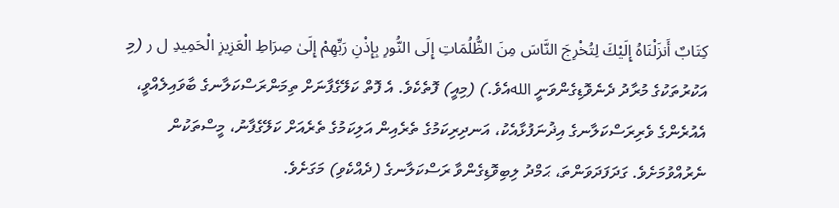كِتَابٌ أَنزَلْنَاهُ إِلَيْكَ لِتُخْرِجَ النَّاسَ مِنَ الظُّلُمَاتِ إِلَى النُّورِ بِإِذْنِ رَبِّهِمْ إِلَىٰ صِرَاطِ الْعَزِيزِ الْحَمِيدِ ل ر (މި އަކުރުތަކުގެ މުރާދު ދެނެވޮޑިގެންވަނީ اللهއެވެ.) (މިއީ) ފޮތެކެވެ. އެ ފޮތް ކަލޭގެފާނަށް ތިމަންރަސްކަލާނގެ ބާވައިލެއްވީ، އެއުރެންގެ ވެރިރަސްކަލާނގެ އިޛުނަފުޅާއެކު، އަނދިރިކަމުގެ ތެރެއިން އަލިކަމުގެ ތެރެއަށް ކަލޭގެފާނު، މީސްތަކުން ނެރުއްވުމަށެވެ. ގަދަފަދަވަންތަ، ޙަމްދު ލިބިވޮޑިގެންވާ ރަސްކަލާނގެ (ދެއްކެވި) މަގަށެވެ.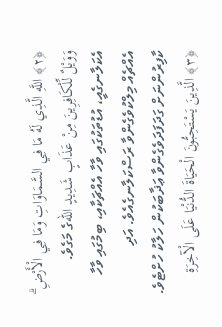﴿٢﴾ اللَّهِ الَّذِي لَهُ مَا فِي السَّمَاوَاتِ وَمَا فِي الْأَرْضِ ۗ وَوَيْلٌ لِّلْكَافِرِينَ مِنْ عَذَابٍ شَدِيدٍ اللهގެ މަގެވެ. އެކަލާނގެއީ، އުޑުތަކުގައި ވާހާ އެއްޗަކާއި، ބިމުގައި ވާހާ އެއްޗެއް މިލްކުވެގެންވާ ރަސްކަލާނގެއެވެ. އަދި ކާފިރުންނަށް ގަދަފަދަވެގެންވާ ޢަޛާބަކުން ހަލާކު ހުށްޓެވެ.
﴿٣﴾ الَّذِينَ يَسْتَحِبُّونَ الْحَيَاةَ الدُّنْيَا عَلَى الْآخِرَةِ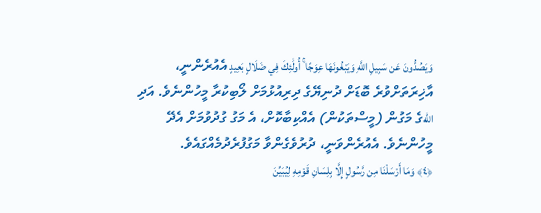وَيَصُدُّونَ عَن سَبِيلِ اللَّهِ وَيَبْغُونَهَا عِوَجًا ۚ أُولَٰئِكَ فِي ضَلَالٍ بَعِيدٍ އެއުރެންނީ، އާޚިރަތަށްވުރެ ބޮޑަށް ދުނިޔޭގެ ދިރިއުޅުމަށް ލޯބިކުރާ މީހުންނެވެ. އަދި اللهގެ މަގުން (މީސްތަކުން) އެއްކިބާކޮށް، އެ މަގު ގުދުވުމަށް އެދޭ މީހުންނެވެ. އެއުރެންވަނީ، ދުރުވެގެންވާ މަގުފުރެދުމެއްގައެވެ.
﴿٤﴾ وَمَا أَرْسَلْنَا مِن رَّسُولٍ إِلَّا بِلِسَانِ قَوْمِهِ لِيُبَيِّنَ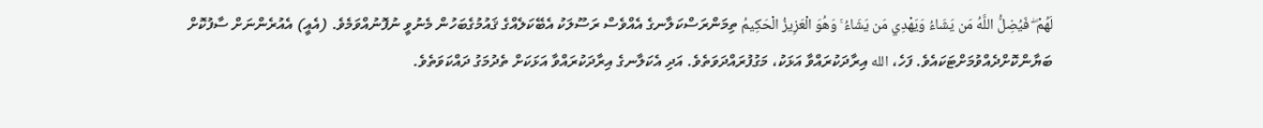لَهُمْ ۖ فَيُضِلُّ اللَّهُ مَن يَشَاءُ وَيَهْدِي مَن يَشَاءُ ۚ وَهُوَ الْعَزِيزُ الْحَكِيمُ ތިމަންރަސްކަލާނގެ އެއްވެސް ރަސޫލަކު އެބޭކަލެއްގެ ޤައުމުގެބަހުން މެނުވީ ނުފޮނުއްވަމެވެ. (އެއީ) އެއުރެންނަށް ސާފުކޮށް ބަޔާންކޮށްދެއްވުމަށްޓަކައެވެ. ފަހެ، الله އިރާދަކުރައްވާ އަޅަކު، މަގުފުރައްދަވަތެވެ. އަދި އެކަލާނގެ އިރާދަކުރައްވާ އަޅަކަށް ތެދުމަގު ދައްކަވަތެވެ.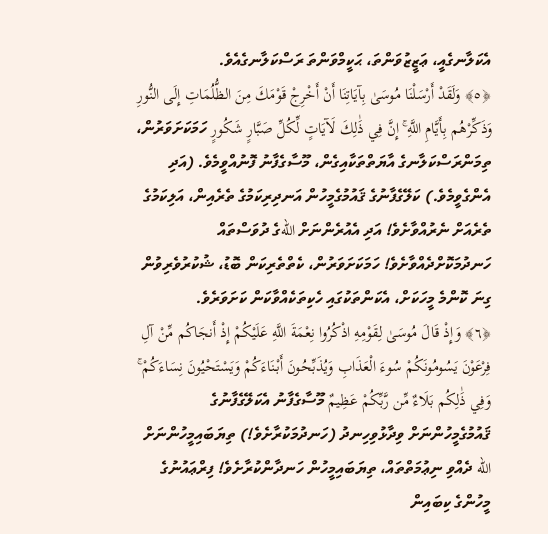އެކަލާނގެއީ، ޢަޒީޒުވަންތަ، ޙަކީމްވަންތަ ރަސްކަލާނގެއެވެ.
﴿٥﴾ وَلَقَدْ أَرْسَلْنَا مُوسَىٰ بِآيَاتِنَا أَنْ أَخْرِجْ قَوْمَكَ مِنَ الظُّلُمَاتِ إِلَى النُّورِ وَذَكِّرْهُم بِأَيَّامِ اللَّهِ ۚ إِنَّ فِي ذَٰلِكَ لَآيَاتٍ لِّكُلِّ صَبَّارٍ شَكُورٍ ހަމަކަށަވަރުން، ތިމަންރަސްކަލާނގެ އާޔަތްތަކާއިގެން، މޫސާގެފާނު ފޮނުއްވީމެވެ. (އަދި އެންގެވީމެވެ.) ކަލޭގެފާނުގެ ޤައުމުގެމީހުން އަނދިރިކަމުގެ ތެރެއިން، އަލިކަމުގެ ތެރެއަށް ނެރުއްވާށެވެ! އަދި އެއުރެންނަށް اللهގެ ދުވަސްތައް ހަނދުމަކޮށްދެއްވާށެވެ! ހަމަކަށަވަރުން، ކެތްތެރިކަން ބޮޑު، ޝުކުރުވެރިވުން ގިނަ ކޮންމެ މީހަކަށް، އެކަންތަކުގައި ހެކިތަކެއްވާކަން ކަށަވަރެވެ.
﴿٦﴾ وَإِذْ قَالَ مُوسَىٰ لِقَوْمِهِ اذْكُرُوا نِعْمَةَ اللَّهِ عَلَيْكُمْ إِذْ أَنجَاكُم مِّنْ آلِ فِرْعَوْنَ يَسُومُونَكُمْ سُوءَ الْعَذَابِ وَيُذَبِّحُونَ أَبْنَاءَكُمْ وَيَسْتَحْيُونَ نِسَاءَكُمْ ۚ وَفِي ذَٰلِكُم بَلَاءٌ مِّن رَّبِّكُمْ عَظِيمٌ މޫސާގެފާނު އެކަލޭގެފާނުގެ ޤައުމުގެމީހުންނަށް ވިދާޅުވިހިނދު (ހަނދުމަކުރާށެވެ!) ތިޔަބައިމީހުންނަށް الله ދެއްވި ނިޢުމަތްތައް، ތިޔަބައިމީހުން ހަނދާންކުރާށެވެ! ފިރްޢައުނުގެ މީހުންގެ ކިބައިން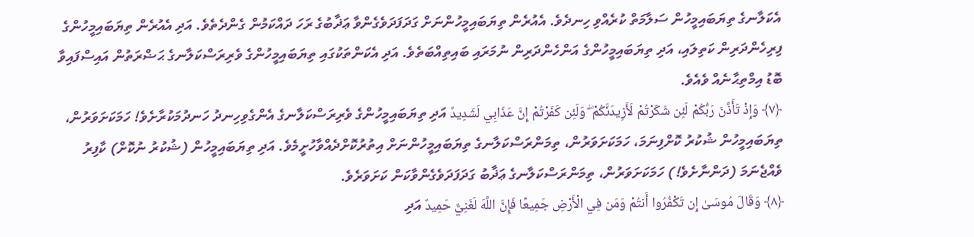އެކަލާނގެ ތިޔަބައިމީހުން ސަލާމަތް ކުރެއްވި ހިނދެވެ. އެއުރެން ތިޔަބައިމީހުންނަށް ގަދަފަދަވެގެންވާ ޢަޛާބުގެ ރަހަ ދައްކަމުން ގެންދެތެވެ. އަދި އެއުރެން ތިޔަބައިމީހުންގެ ފިރިހެންދަރިން ކަތިލައި، އަދި ތިޔަބައިމީހުންގެ އަންހެންދަރިން ނުމަރައި ބައިތިއްބަތެވެ. އަދި އެކަންތަކުގައި ތިޔަބައިމީހުންގެ ވެރިރަސްކަލާނގެ ޙަޟްރަތުން އައިސްފައިވާ ބޮޑު އިމްތިޙާނެއް ވެއެވެ.
﴿٧﴾ وَإِذْ تَأَذَّنَ رَبُّكُمْ لَئِن شَكَرْتُمْ لَأَزِيدَنَّكُمْ ۖ وَلَئِن كَفَرْتُمْ إِنَّ عَذَابِي لَشَدِيدٌ އަދި ތިޔަބައިމީހުންގެ ވެރިރަސްކަލާނގެ އެންގެވިހިނދު ހަނދުމަކުރާށެވެ! ހަމަކަށަވަރުން، ތިޔަބައިމީހުން ޝުކުރު ކޮށްފިނަމަ، ހަމަކަށަވަރުން، ތިމަންރަސްކަލާނގެ ތިޔަބައިމީހުންނަށް އިތުރުކޮށްދެއްވާހުށީމެވެ. އަދި ތިޔަބައިމީހުން (ޝުކުރު ނުކޮށް) ކާފިރު ވެއްޖެނަމަ (ދަންނާށެވެ!) ހަމަކަށަވަރުން، ތިމަންރަސްކަލާނގެ ޢަޛާބު ގަދަފަދަވެގެންވާކަން ކަށަވަރެވެ.
﴿٨﴾ وَقَالَ مُوسَىٰ إِن تَكْفُرُوا أَنتُمْ وَمَن فِي الْأَرْضِ جَمِيعًا فَإِنَّ اللَّهَ لَغَنِيٌّ حَمِيدٌ އަދި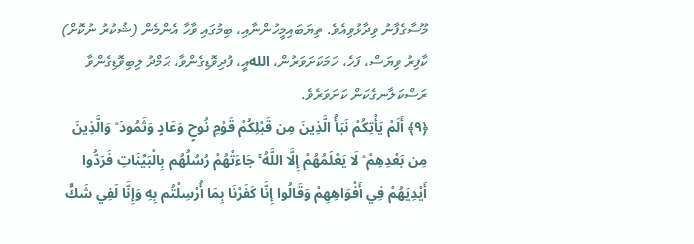މޫސާގެފާނު ވިދާޅުވިއެވެ. ތިޔަބައިމީހުންނާއި، ބިމުގައި ވާހާ އެންމެން (ޝުކުރު ނުކޮށް) ކާފިރު ވިޔަސް، ފަހެ، ހަމަކަށަވަރުން، اللهއީ، ފުދިވޮޑިގެންވާ، ޙަމްދު ލިބިވޮޑިގެންވާ ރަސްކަލާނގެކަން ކަށަވަރެވެ.
﴿٩﴾ أَلَمْ يَأْتِكُمْ نَبَأُ الَّذِينَ مِن قَبْلِكُمْ قَوْمِ نُوحٍ وَعَادٍ وَثَمُودَ ۛ وَالَّذِينَ مِن بَعْدِهِمْ ۛ لَا يَعْلَمُهُمْ إِلَّا اللَّهُ ۚ جَاءَتْهُمْ رُسُلُهُم بِالْبَيِّنَاتِ فَرَدُّوا أَيْدِيَهُمْ فِي أَفْوَاهِهِمْ وَقَالُوا إِنَّا كَفَرْنَا بِمَا أُرْسِلْتُم بِهِ وَإِنَّا لَفِي شَكٍّ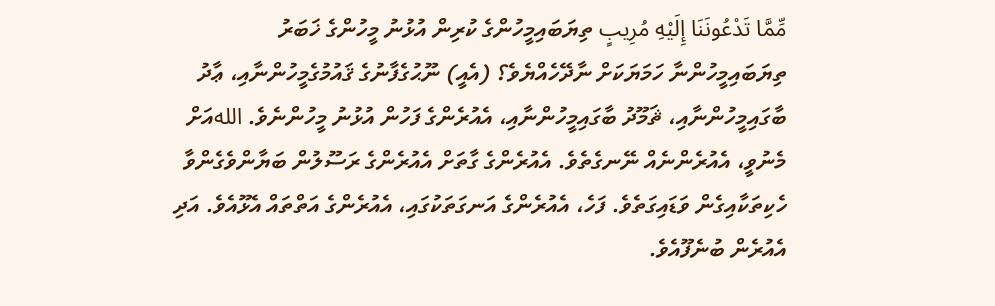مِّمَّا تَدْعُونَنَا إِلَيْهِ مُرِيبٍ ތިޔަބައިމީހުންގެ ކުރިން އުޅުނު މީހުންގެ ޚަބަރު ތިޔަބައިމީހުންނާ ހަމަޔަކަށް ނާދޭހެއްޔެވެ؟ (އެއީ) ނޫޙުގެފާނުގެ ޤައުމުގެމީހުންނާއި، ޢާދު ބާގައިމީހުންނާއި، ޘަމޫދު ބާގައިމީހުންނާއި، އެއުރެންގެ ފަހުން އުޅުނު މީހުންނެވެ. اللهއަށް މެނުވީ، އެއުރެންނެއް ނޭނގެތެވެ. އެއުރެންގެ ގާތަށް އެއުރެންގެ ރަސޫލުން ބަޔާންވެގެންވާ ހެކިތަކާއިގެން ވަޑައިގަތެވެ. ފަހެ، އެއުރެންގެ އަނގަތަކުގައި، އެއުރެންގެ އަތްތައް އެޅޫއެވެ. އަދި އެއުރެން ބުނެފޫއެވެ.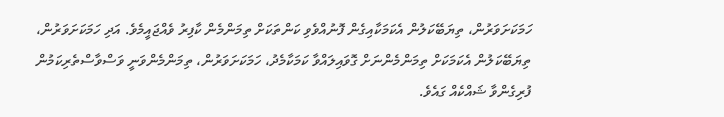ހަމަކަށަވަރުން، ތިޔަބޭކަލުން އެކަމަކާއިގެން ފޮނުއްވެވި ކަންތަކަށް ތިމަންމެން ކާފިރު ވެއްޖައީމެވެ. އަދި ހަމަކަށަވަރުން، ތިޔަބޭކަލުން އެކަމަކަށް ތިމަންމެންނަށް ގޮވައިލައްވާ ކަމަކާމެދު، ހަމަކަށަވަރުން، ތިމަންމެންވަނީ ވަސްވާސްތެރިކަމުން ފުރިގެންވާ ޝައްކެއް ގައެވެ.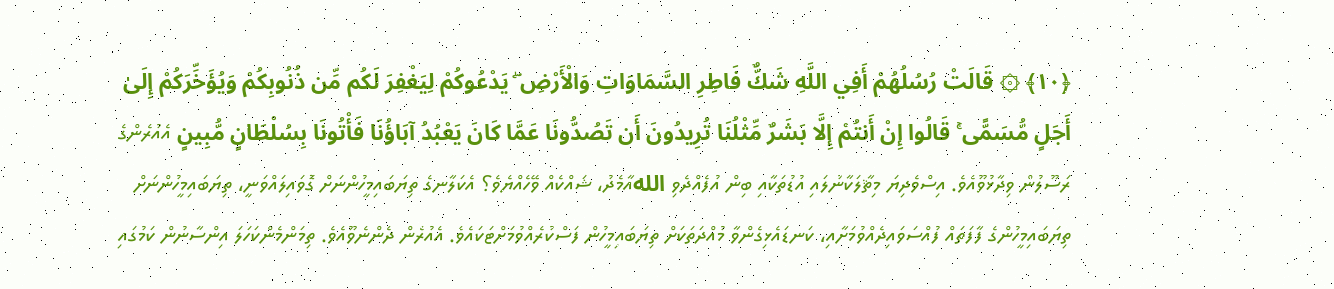﴿١٠﴾ ۞ قَالَتْ رُسُلُهُمْ أَفِي اللَّهِ شَكٌّ فَاطِرِ السَّمَاوَاتِ وَالْأَرْضِ ۖ يَدْعُوكُمْ لِيَغْفِرَ لَكُم مِّن ذُنُوبِكُمْ وَيُؤَخِّرَكُمْ إِلَىٰ أَجَلٍ مُّسَمًّى ۚ قَالُوا إِنْ أَنتُمْ إِلَّا بَشَرٌ مِّثْلُنَا تُرِيدُونَ أَن تَصُدُّونَا عَمَّا كَانَ يَعْبُدُ آبَاؤُنَا فَأْتُونَا بِسُلْطَانٍ مُّبِينٍ އެއުރެންގެ ރަސޫލުން ވިދާޅުވޫއެވެ. އިސްވެދިޔަ މިޘާލަކާނުލައި އުޑުތަކާއި ބިން އުފެއްދެވި اللهއާމެދު، ޝައްކެއް ވޭހެއްޔެވެ؟ އެކަލާނގެ ތިޔަބައިމީހުންނަށް ގޮވައިލައްވަނީ، ތިޔަބައިމީހުންނަށް ތިޔަބައިމީހުންގެ ފާފަތައް ފުއްސަވައިދެއްވުމަށާއި، ކަނޑައެޅިގެންވާ މުއްދަތަކަށް ތިޔަބައިމީހުން ފަސްކުރެއްވުމަށްޓަކައެވެ. އެއުރެން ދެންނެވޫއެވެ. ތިމަންމެންކަހަލަ އިންސާނުން ކަމުގައި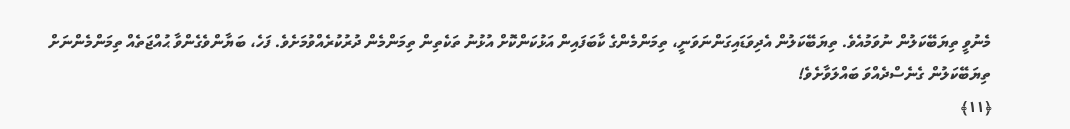މެނުވީ ތިޔަބޭކަލުން ނުވަމުއެވެ. ތިޔަބޭކަލުން އެދިވަޑައިގަންނަވަނީ، ތިމަންމެންގެ ކާބަފައިން އަޅުކަންކޮށް އުޅުނު ތަކެތިން ތިމަންމެން ދުރުކުރެއްވުމަށެވެ. ފަހެ، ބަޔާންވެގެންވާ ޙުއްޖަތެއް ތިމަންމެންނަށް ތިޔަބޭކަލުން ގެނެސްދެއްވަ ބައްލަވާށެވެ!
﴿١١﴾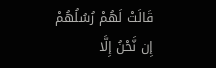قَالَتْ لَهُمْ رُسُلُهُمْ إِن نَّحْنُ إِلَّا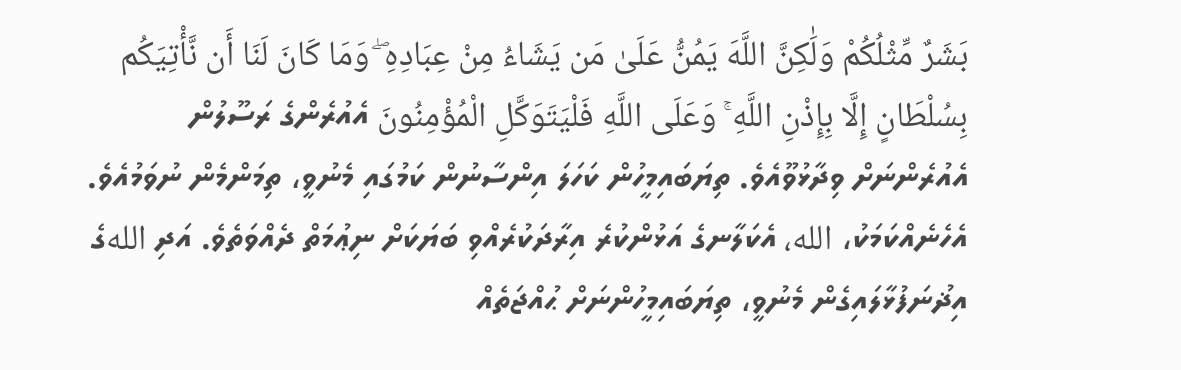بَشَرٌ مِّثْلُكُمْ وَلَٰكِنَّ اللَّهَ يَمُنُّ عَلَىٰ مَن يَشَاءُ مِنْ عِبَادِهِ ۖ وَمَا كَانَ لَنَا أَن نَّأْتِيَكُم بِسُلْطَانٍ إِلَّا بِإِذْنِ اللَّهِ ۚ وَعَلَى اللَّهِ فَلْيَتَوَكَّلِ الْمُؤْمِنُونَ އެއުރެންގެ ރަސޫލުން އެއުރެންނަށް ވިދާޅުވޫއެވެ. ތިޔަބައިމީހުން ކަހަލަ އިންސާނުން ކަމުގައި މެނުވީ، ތިމަންމެން ނުވަމުއެވެ. އެހެނެއްކަމަކު، الله، އެކަލާނގެ އަޅުންކުރެ އިރާދަކުރެއްވި ބަޔަކަށް ނިޢުމަތް ދެއްވަތެވެ. އަދި اللهގެ އިޛުނަފުޅާލައިގެން މެނުވީ، ތިޔަބައިމީހުންނަށް ޙުއްޖަތެއް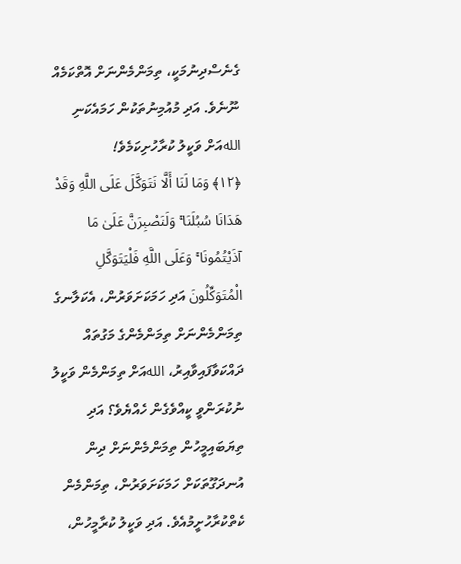ގެނެސްދިނުމަކީ، ތިމަންމެންނަށް އޮތްކަމެއް ނޫނެވެ. އަދި މުއުމިނުތަކުން ހަމައެކަނި اللهއަށް ވަކީލު ކުރާހުށިކަމެވެ!
﴿١٢﴾ وَمَا لَنَا أَلَّا نَتَوَكَّلَ عَلَى اللَّهِ وَقَدْ هَدَانَا سُبُلَنَا ۚ وَلَنَصْبِرَنَّ عَلَىٰ مَا آذَيْتُمُونَا ۚ وَعَلَى اللَّهِ فَلْيَتَوَكَّلِ الْمُتَوَكِّلُونَ އަދި ހަމަކަށަވަރުން، އެކަލާނގެ ތިމަންމެންނަށް ތިމަންމެންގެ މަގުތައް ދައްކަވާފައިވާއިރު، اللهއަށް ތިމަންމެން ވަކީލު ނުކުރަންވީ ކީއްވެގެން ހެއްޔެވެ؟ އަދި ތިޔަބައިމީހުން ތިމަންމެންނަށް ދިން އުނދަގޫތަކަށް ހަމަކަށަވަރުން، ތިމަންމެން ކެތްކުރާހުށީމުއެވެ. އަދި ވަކީލު ކުރާމީހުން،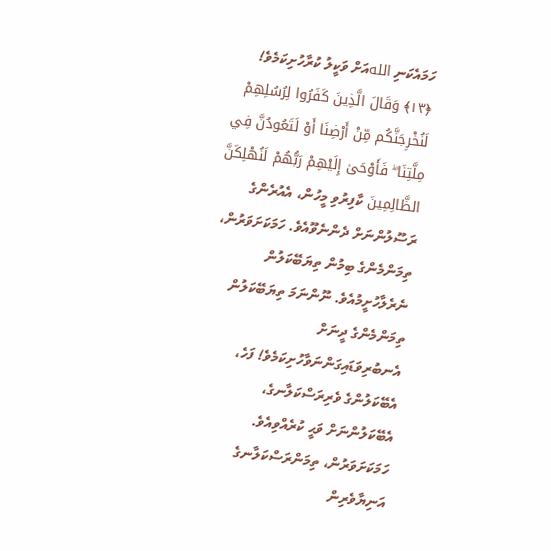ހަމައެކަނި اللهއަށް ވަކީލު ކުރާހުށިކަމެވެ!
﴿١٣﴾ وَقَالَ الَّذِينَ كَفَرُوا لِرُسُلِهِمْ لَنُخْرِجَنَّكُم مِّنْ أَرْضِنَا أَوْ لَتَعُودُنَّ فِي مِلَّتِنَا ۖ فَأَوْحَىٰ إِلَيْهِمْ رَبُّهُمْ لَنُهْلِكَنَّ الظَّالِمِينَ ކާފިރުވި މީހުން، އެއުރެންގެ ރަސޫލުންނަށް ދެންނެވޫއެވެ. ހަމަކަށަވަރުން، ތިމަންމެންގެ ބިމުން ތިޔަބޭކަލުން ނެރެލާހުށީމުއެވެ. ނޫންނަމަ ތިޔަބޭކަލުން ތިމަންމެންގެ ދީނަށް އެނބުރިވަޑައިގަންނަވާހުށިކަމެވެ! ފަހެ، އެބޭކަލުންގެ ވެރިރަސްކަލާނގެ، އެބޭކަލުންނަށް ވަޙީ ކުރެއްވިއެވެ. ހަމަކަށަވަރުން، ތިމަންރަސްކަލާނގެ އަނިޔާވެރިން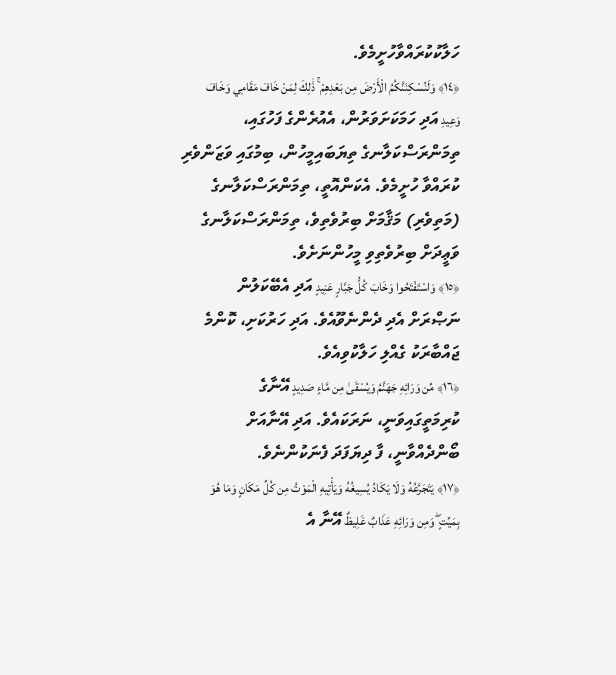ހަލާކުކުރައްވާހުށީމެވެ.
﴿١٤﴾ وَلَنُسْكِنَنَّكُمُ الْأَرْضَ مِن بَعْدِهِمْ ۚ ذَٰلِكَ لِمَنْ خَافَ مَقَامِي وَخَافَ وَعِيدِ އަދި ހަމަކަށަވަރުން، އެއުރެންގެ ފަހުގައި، ތިމަންރަސްކަލާނގެ ތިޔަބައިމީހުން، ބިމުގައި ވަޒަންވެރި ކުރައްވާ ހުށީމެވެ. އެކަންއޮތީ، ތިމަންރަސްކަލާނގެ (މަތިވެރި) މަޤާމަށް ބިރުވެތިވެ، ތިމަންރަސްކަލާނގެ ވަޢީދަށް ބިރުވެތިވި މީހުންނަށެވެ.
﴿١٥﴾ وَاسْتَفْتَحُوا وَخَابَ كُلُّ جَبَّارٍ عَنِيدٍ އަދި އެބޭކަލުން ނަޞްރަށް އެދި ދެންނެވޫއެވެ. އަދި ހަރުކަށި، ކޮންމެ ޖައްބާރަކު ގެއްލި ހަލާކުވިއެވެ.
﴿١٦﴾ مِّن وَرَائِهِ جَهَنَّمُ وَيُسْقَىٰ مِن مَّاءٍ صَدِيدٍ އޭނާގެ ކުރިމަތީގައިވަނީ، ނަރަކައެވެ. އަދި އޭނާއަށް ބޯންދެއްވާނީ، ފާ ދިޔަފަދަ ފެނަކުންނެވެ.
﴿١٧﴾ يَتَجَرَّعُهُ وَلَا يَكَادُ يُسِيغُهُ وَيَأْتِيهِ الْمَوْتُ مِن كُلِّ مَكَانٍ وَمَا هُوَ بِمَيِّتٍ ۖ وَمِن وَرَائِهِ عَذَابٌ غَلِيظٌ އޭނާ އެ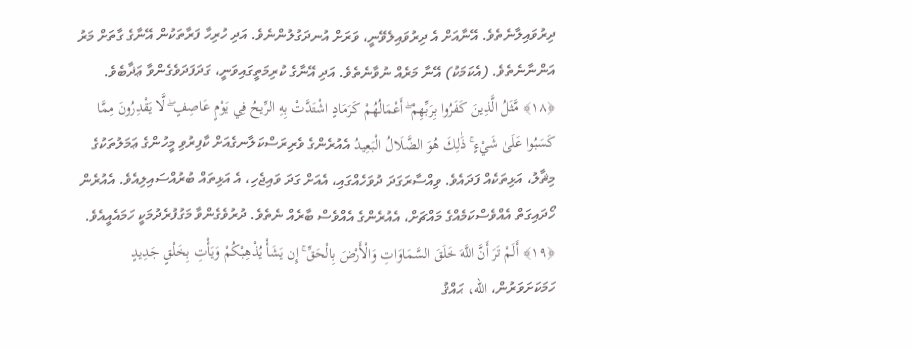ދިރުވައިލާނެތެވެ. އޭނާއަށް އެ ދިރުވައިލެވޭނީ، ވަރަށް އުނދަގުލުންނެވެ. އަދި ހުރިހާ ފަރާތަކުން އޭނާގެ ގާތަށް މަރު އަންނާނެތެވެ. (އެކަމަކު) އޭނާ މަރެއް ނުވާނެތެވެ. އަދި އޭނާގެ ކުރިމަތީގައިވަނީ، ގަދަފަދަވެގެންވާ ޢަޛާބެވެ.
﴿١٨﴾ مَّثَلُ الَّذِينَ كَفَرُوا بِرَبِّهِمْ ۖ أَعْمَالُهُمْ كَرَمَادٍ اشْتَدَّتْ بِهِ الرِّيحُ فِي يَوْمٍ عَاصِفٍ ۖ لَّا يَقْدِرُونَ مِمَّا كَسَبُوا عَلَىٰ شَيْءٍ ۚ ذَٰلِكَ هُوَ الضَّلَالُ الْبَعِيدُ އެއުރެންގެ ވެރިރަސްކަލާނގެއަށް ކާފިރުވި މީހުންގެ ޢަމަލުތަކުގެ މިޘާލު، އަޅިތަކެއް ފަދައެވެ. ވިއްސާރަގަދަ ދުވަހެއްގައި، އެއަށް ގަދަ ވައިޖެހި، އެ އަޅިތައް ބުރުއްސައިލިއެވެ. އެއުރެން ހޯދައިގަތް އެއްވެސްކަމެއްގެ މައްޗަށް، އެއުރެންގެ އެއްވެސް ބާރެއް ނެތެވެ. ދުރުވެގެންވާ މަގުފުރެދުމަކީ ހަމައެއީއެވެ.
﴿١٩﴾ أَلَمْ تَرَ أَنَّ اللَّهَ خَلَقَ السَّمَاوَاتِ وَالْأَرْضَ بِالْحَقِّ ۚ إِن يَشَأْ يُذْهِبْكُمْ وَيَأْتِ بِخَلْقٍ جَدِيدٍ ހަމަކަށަވަރުން، الله، ޙައްޤު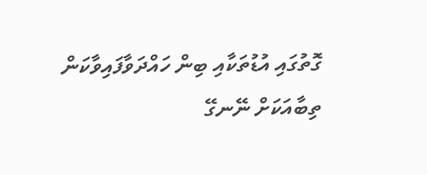ގޮތުގައި އުޑުތަކާއި ބިން ހައްދަވާފައިވާކަން ތިބާއަކަށް ނޭނގޭ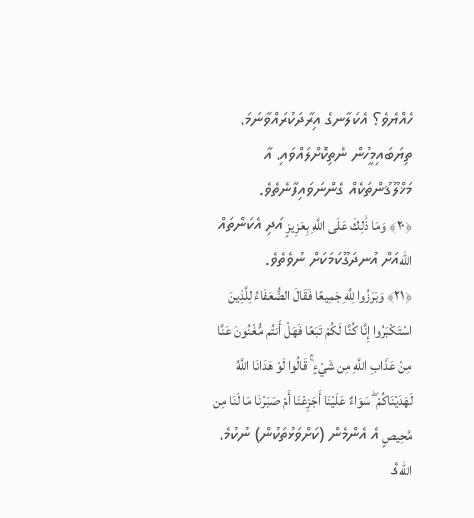ހެއްޔެވެ؟ އެކަލާނގެ އިރާދަކުރައްވާނަމަ، ތިޔަބައިމީހުން ނެތިކޮށްލައްވައި، އާ މަޚްލޫޤުންތަކެއް ގެންނަވައިފާނެތެވެ.
﴿٢٠﴾ وَمَا ذَٰلِكَ عَلَى اللَّهِ بِعَزِيزٍ އަދި އެކަންތައް اللهއަށް އުނދަގޫކަމަކަށް ނުވެތެވެ.
﴿٢١﴾ وَبَرَزُوا لِلَّهِ جَمِيعًا فَقَالَ الضُّعَفَاءُ لِلَّذِينَ اسْتَكْبَرُوا إِنَّا كُنَّا لَكُمْ تَبَعًا فَهَلْ أَنتُم مُّغْنُونَ عَنَّا مِنْ عَذَابِ اللَّهِ مِن شَيْءٍ ۚ قَالُوا لَوْ هَدَانَا اللَّهُ لَهَدَيْنَاكُمْ ۖ سَوَاءٌ عَلَيْنَا أَجَزِعْنَا أَمْ صَبَرْنَا مَا لَنَا مِن مَّحِيصٍ އެ އެންމެން (ކަށްވަޅުތަކުން) ނުކުމެ، اللهގެ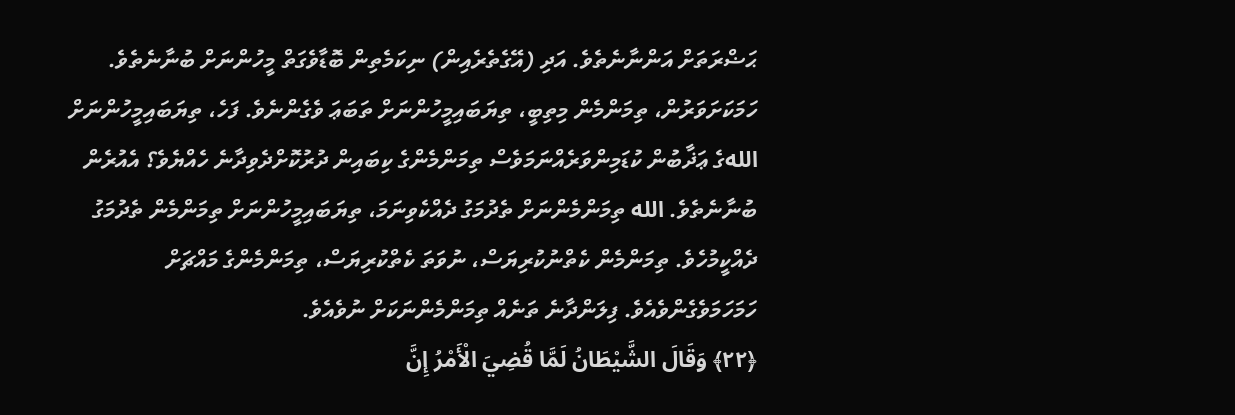ޙަޟްރަތަށް އަންނާނެތެވެ. އަދި (އޭގެތެރެއިން) ނިކަމެތިން ބޮޑާވެގަތް މީހުންނަށް ބުނާނެތެވެ. ހަމަކަށަވަރުން، ތިމަންމެން މިތިބީ، ތިޔަބައިމީހުންނަށް ތަބަޢަ ވެގެންނެވެ. ފަހެ، ތިޔަބައިމީހުންނަށް اللهގެ ޢަޛާބުން ކުޑަމިންވަރެއްނަމަވެސް ތިމަންމެންގެ ކިބައިން ދުރުކޮށްދެވިދާނެ ހެއްޔެވެ؟ އެއުރެން ބުނާނެތެވެ. الله ތިމަންމެންނަށް ތެދުމަގު ދެއްކެވިނަމަ، ތިޔަބައިމީހުންނަށް ތިމަންމެން ތެދުމަގު ދެއްކީމުހެވެ. ތިމަންމެން ކެތްނުކުރިޔަސް، ނުވަތަ ކެތްކުރިޔަސް، ތިމަންމެންގެ މައްޗަށް ހަމަހަމަވެގެންވެއެވެ. ފިލަންދާނެ ތަނެއް ތިމަންމެންނަކަށް ނުވެއެވެ.
﴿٢٢﴾ وَقَالَ الشَّيْطَانُ لَمَّا قُضِيَ الْأَمْرُ إِنَّ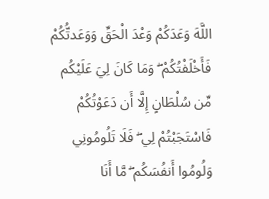اللَّهَ وَعَدَكُمْ وَعْدَ الْحَقِّ وَوَعَدتُّكُمْ فَأَخْلَفْتُكُمْ ۖ وَمَا كَانَ لِيَ عَلَيْكُم مِّن سُلْطَانٍ إِلَّا أَن دَعَوْتُكُمْ فَاسْتَجَبْتُمْ لِي ۖ فَلَا تَلُومُونِي وَلُومُوا أَنفُسَكُم ۖ مَّا أَنَا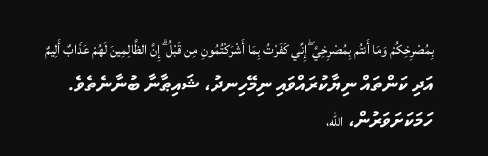بِمُصْرِخِكُمْ وَمَا أَنتُم بِمُصْرِخِيَّ ۖ إِنِّي كَفَرْتُ بِمَا أَشْرَكْتُمُونِ مِن قَبْلُ ۗ إِنَّ الظَّالِمِينَ لَهُمْ عَذَابٌ أَلِيمٌ އަދި ކަންތައް ނިޔާކުރައްވައި ނިމޭހިނދު، ޝައިޠާނާ ބުނާނެތެވެ. ހަމަކަށަވަރުން، الله،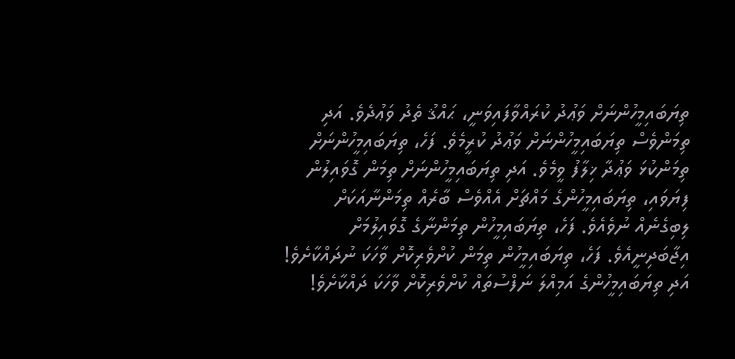ތިޔަބައިމީހުންނަށް ވަޢުދު ކުރައްވާފައިވަނީ، ޙައްޤު ތެދު ވަޢުދެވެ. އަދި ތިމަންވެސް ތިޔަބައިމީހުންނަށް ވަޢުދު ކުރީމެވެ. ފަހެ، ތިޔަބައިމީހުންނަށް ތިމަންކުޅަ ވަޢުދާ ޚިލާފު ވީމެވެ. އަދި ތިޔަބައިމީހުންނަށް ތިމަން ގޮވައިލުން ފިޔަވައި، ތިޔަބައިމީހުންގެ މައްޗަށް އެއްވެސް ބާރެއް ތިމަންނާއަކަށް ލިބިގެނެއް ނުވެއެވެ. ފަހެ، ތިޔަބައިމީހުން ތިމަންނާގެ ގޮވައިލުމަށް އިޖާބަދިނީއެވެ. ފަހެ، ތިޔަބައިމީހުން ތިމަން ކުށްވެރިކޮށް ވާހަކަ ނުދައްކާށެވެ! އަދި ތިޔަބައިމީހުންގެ އަމިއްލަ ނަފްސުތައް ކުށްވެރިކޮށް ވާހަކަ ދައްކާށެވެ!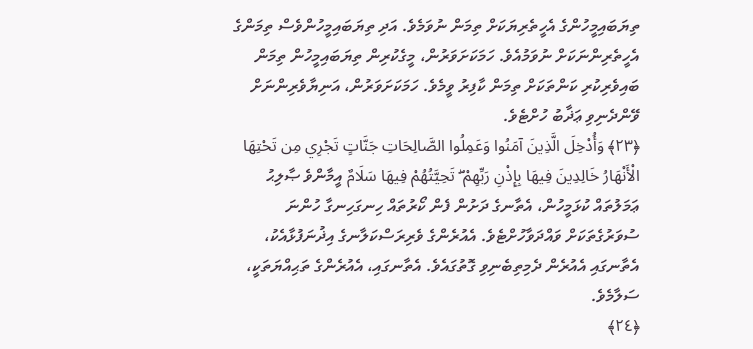ތިޔަބައިމީހުންގެ އެހީތެރިޔަކަށް ތިމަން ނުވަމެވެ. އަދި ތިޔަބައިމީހުންވެސް ތިމަންގެ އެހީތެރިންނަކަށް ނުވަމުއެވެ. ހަމަކަށަވަރުން، މީގެކުރިން ތިޔަބައިމީހުން ތިމަން ބައިވެރިކުރި ކަންތަކަށް ތިމަން ކާފިރު ވީމެވެ. ހަމަކަށަވަރުން، އަނިޔާވެރިންނަށް ވޭންދެނިވި ޢަޛާބު ހުށްޓެވެ.
﴿٢٣﴾ وَأُدْخِلَ الَّذِينَ آمَنُوا وَعَمِلُوا الصَّالِحَاتِ جَنَّاتٍ تَجْرِي مِن تَحْتِهَا الْأَنْهَارُ خَالِدِينَ فِيهَا بِإِذْنِ رَبِّهِمْ ۖ تَحِيَّتُهُمْ فِيهَا سَلَامٌ އީމާންވެ ޞާލިޙު ޢަމަލުތައް ކުޅަމީހުން، އެތާނގެ ދަށުން ފެން ކޯރުތައް ހިނގަހިނގާ ހުންނަ ސުވަރުގެތަކަށް ވައްދަވާހުށްޓެވެ. އެއުރެންގެ ވެރިރަސްކަލާނގެ އިޛުނަފުޅާއެކު، އެތާނގައި އެއުރެން ދެމިތިބެނިވި ގޮތުގައެވެ. އެތާނގައި، އެއުރެންގެ ތަޙިއްޔަތަކީ، ސަލާމެވެ.
﴿٢٤﴾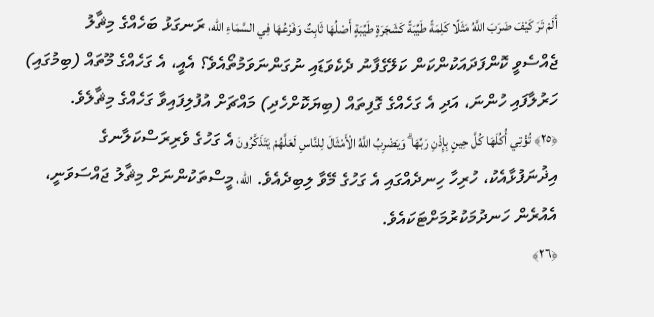أَلَمْ تَرَ كَيْفَ ضَرَبَ اللَّهُ مَثَلًا كَلِمَةً طَيِّبَةً كَشَجَرَةٍ طَيِّبَةٍ أَصْلُهَا ثَابِتٌ وَفَرْعُهَا فِي السَّمَاءِ الله، ރަނގަޅު ބަހެއްގެ މިޘާލު ޖެއްސެވީ ކޮންފަދައަކުންކަން ކަލޭގެފާނު ދެކެވަޑައި ނުގަންނަވަމުތޯއެވެ؟ އެއީ، އެ ގަހެއްގެ މޫތައް (ބިމުގައި) ހަރުލާފައި ހުންނަ، އަދި އެ ގަހެއްގެ ގޮފިތައް (ބިޔަކޮށްހެދި) މައްޗަށް އުފުލިފައިވާ ގަހެއްގެ މިޘާލެވެ.
﴿٢٥﴾ تُؤْتِي أُكُلَهَا كُلَّ حِينٍ بِإِذْنِ رَبِّهَا ۗ وَيَضْرِبُ اللَّهُ الْأَمْثَالَ لِلنَّاسِ لَعَلَّهُمْ يَتَذَكَّرُونَ އެ ގަހުގެ ވެރިރަސްކަލާނގެ އިޛުނަފުޅާއެކު، ހުރިހާ ހިނދެއްގައި އެ ގަހުގެ މޭވާ ލިބިދެއެވެ. الله، މީސްތަކުންނަށް މިޘާލު ޖައްސަވަނީ، އެއުރެން ހަނދުމަކުރުމަށްޓަކައެވެ.
﴿٢٦﴾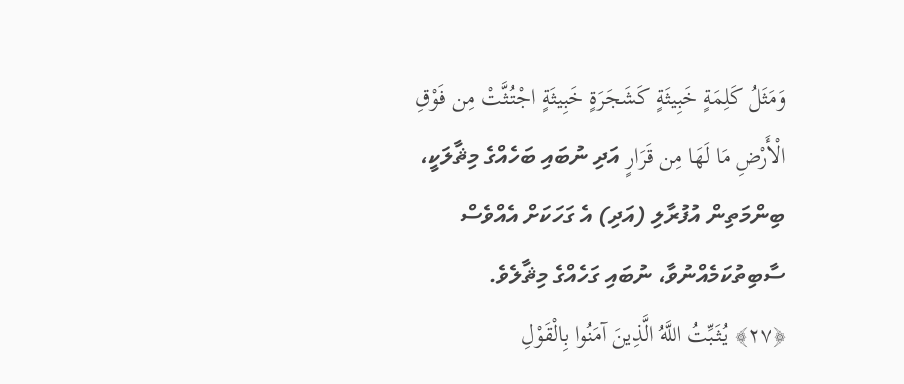وَمَثَلُ كَلِمَةٍ خَبِيثَةٍ كَشَجَرَةٍ خَبِيثَةٍ اجْتُثَّتْ مِن فَوْقِ الْأَرْضِ مَا لَهَا مِن قَرَارٍ އަދި ނުބައި ބަހެއްގެ މިޘާލަކީ، ބިންމަތިން އުފުރާލި (އަދި) އެ ގަހަކަށް އެއްވެސް ސާބިތުކަމެއްނުވާ، ނުބައި ގަހެއްގެ މިޘާލެވެ.
﴿٢٧﴾ يُثَبِّتُ اللَّهُ الَّذِينَ آمَنُوا بِالْقَوْلِ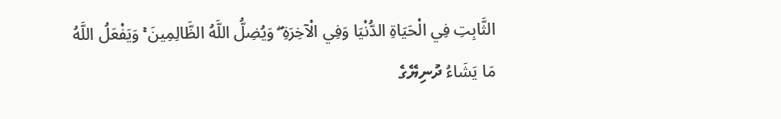الثَّابِتِ فِي الْحَيَاةِ الدُّنْيَا وَفِي الْآخِرَةِ ۖ وَيُضِلُّ اللَّهُ الظَّالِمِينَ ۚ وَيَفْعَلُ اللَّهُ مَا يَشَاءُ ދުނިޔޭގެ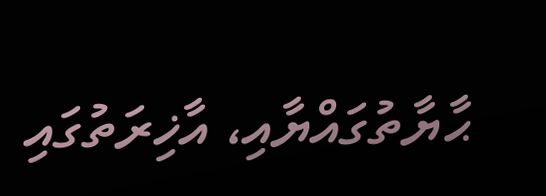ޙާޔާތުގައްޔާއި، އާޚިރަތުގައި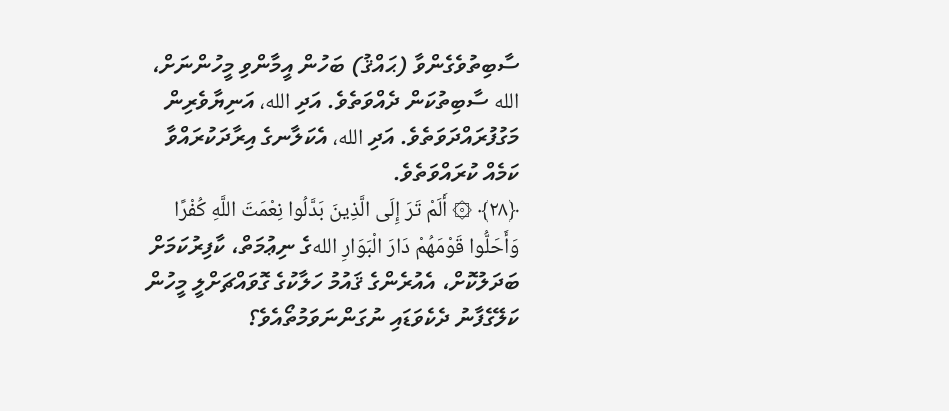ސާބިތުވެގެންވާ (ޙައްޤު) ބަހުން އީމާންވި މީހުންނަށް، الله ސާބިތުކަން ދެއްވަތެވެ. އަދި الله، އަނިޔާވެރިން މަގުފުރައްދަވަތެވެ. އަދި الله، އެކަލާނގެ އިރާދަކުރައްވާ ކަމެއް ކުރައްވަތެވެ.
﴿٢٨﴾ ۞ أَلَمْ تَرَ إِلَى الَّذِينَ بَدَّلُوا نِعْمَتَ اللَّهِ كُفْرًا وَأَحَلُّوا قَوْمَهُمْ دَارَ الْبَوَارِ اللهގެ ނިޢުމަތް، ކާފިރުކަމަށް ބަދަލުކޮށް، އެއުރެންގެ ޤައުމު ހަލާކުގެ ގޮވައްޗަށްލީ މީހުން ކަލޭގެފާނު ދެކެވަޑައި ނުގަންނަވަމުތޯއެވެ؟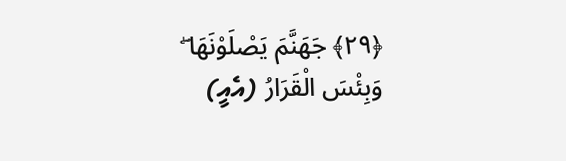﴿٢٩﴾ جَهَنَّمَ يَصْلَوْنَهَا ۖ وَبِئْسَ الْقَرَارُ (އެއީ)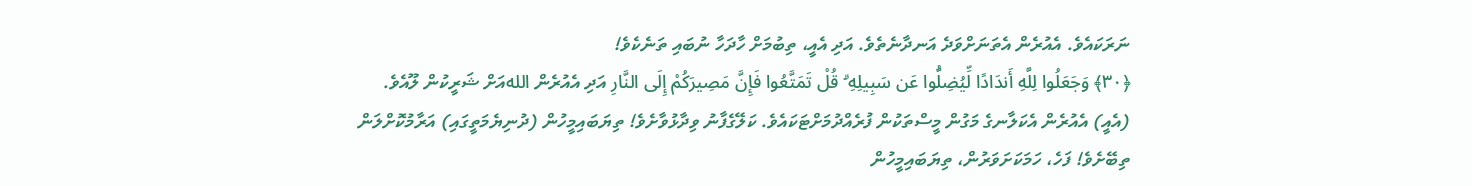ނަރަކައެވެ. އެއުރެން އެތަނަށްވަދެ އަނދާނެތެވެ. އަދި އެއީ، ތިބުމަށް ހާދަހާ ނުބައި ތަނެކެވެ!
﴿٣٠﴾ وَجَعَلُوا لِلَّهِ أَندَادًا لِّيُضِلُّوا عَن سَبِيلِهِ ۗ قُلْ تَمَتَّعُوا فَإِنَّ مَصِيرَكُمْ إِلَى النَّارِ އަދި އެއުރެން اللهއަށް ޝަރީކުން ލޫއެވެ. (އެއީ) އެއުރެން އެކަލާނގެ މަގުން މީސްތަކުން ފުރެއްދުމަށްޓަކައެވެ. ކަލޭގެފާނު ވިދާޅުވާށެވެ! ތިޔަބައިމީހުން (ދުނިޔެމަތީގައި) އަރާމުކޮށްލަން ތިބޭށެވެ! ފަހެ، ހަމަކަށަވަރުން، ތިޔަބައިމީހުން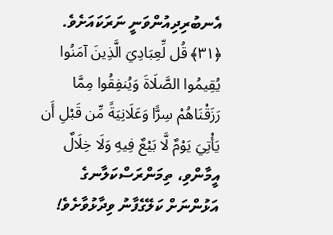އެނބުރިދިއުންވަނީ ނަރަކައަށެވެ.
﴿٣١﴾ قُل لِّعِبَادِيَ الَّذِينَ آمَنُوا يُقِيمُوا الصَّلَاةَ وَيُنفِقُوا مِمَّا رَزَقْنَاهُمْ سِرًّا وَعَلَانِيَةً مِّن قَبْلِ أَن يَأْتِيَ يَوْمٌ لَّا بَيْعٌ فِيهِ وَلَا خِلَالٌ އީމާންވި، ތިމަންރަސްކަލާނގެ އަޅުންނަށް ކަލޭގެފާނު ވިދާޅުވާށެވެ!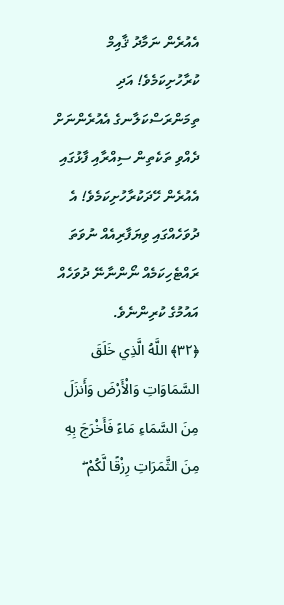އެއުރެން ނަމާދު ޤާއިމް ކުރާހުށިކަމެވެ! އަދި ތިމަންރަސްކަލާނގެ އެއުރެންނަށް ދެއްވި ތަކެތިން ސިއްރާއި ފާޅުގައި އެއުރެން ހޭދަކުރާހުށިކަމެވެ! އެ ދުވަހެއްގައި ވިޔަފާރިއެއް ނުވަތަ ރައްޓެހިކަމެއް ނޯންނާނޭ ދުވަހެއް އައުމުގެ ކުރިންނެވެ.
﴿٣٢﴾ اللَّهُ الَّذِي خَلَقَ السَّمَاوَاتِ وَالْأَرْضَ وَأَنزَلَ مِنَ السَّمَاءِ مَاءً فَأَخْرَجَ بِهِ مِنَ الثَّمَرَاتِ رِزْقًا لَّكُمْ ۖ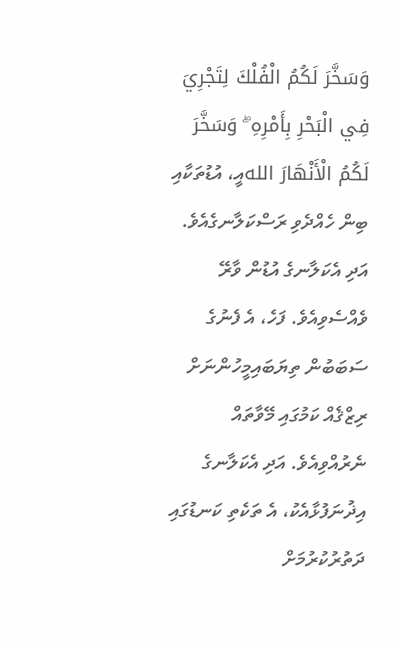وَسَخَّرَ لَكُمُ الْفُلْكَ لِتَجْرِيَ فِي الْبَحْرِ بِأَمْرِهِ ۖ وَسَخَّرَ لَكُمُ الْأَنْهَارَ اللهއީ، އުޑުތަކާއި ބިން ހެއްދެވި ރަސްކަލާނގެއެވެ. އަދި އެކަލާނގެ އުޑުން ވާރޭ ވެއްސެވިއެވެ. ފަހެ، އެ ފެނުގެ ސަބަބުން ތިޔަބައިމީހުންނަށް ރިޒްޤެއް ކަމުގައި މޭވާތައް ނެރުއްވިއެވެ. އަދި އެކަލާނގެ އިޛުނަފުޅާއެކު، އެ ތަކެތި ކަނޑުގައި ދަތުރުކުރުމަށް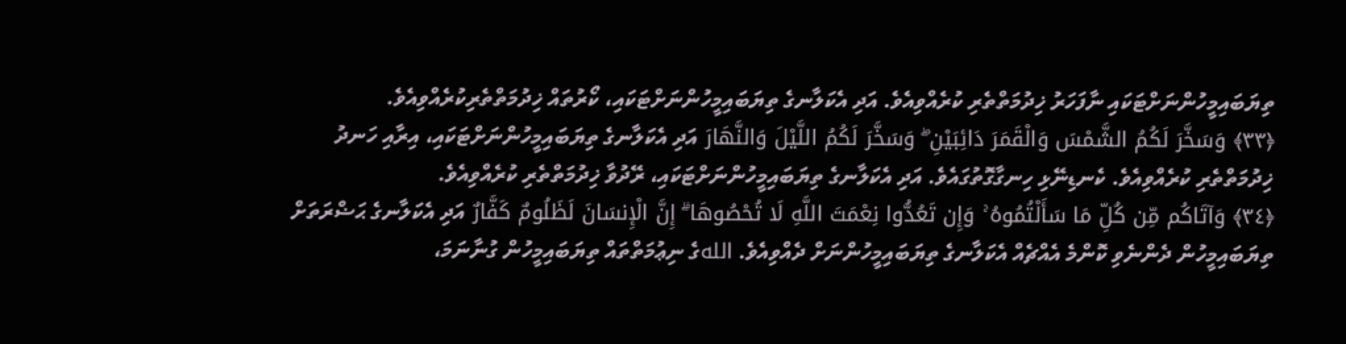ތިޔަބައިމީހުންނަށްޓަކައި ނާފަހަރު ޚިދުމަތްތެރި ކުރެއްވިއެވެ. އަދި އެކަލާނގެ ތިޔަބައިމީހުންނަށްޓަކައި، ކޯރުތައް ޚިދުމަތްތެރިކުރެއްވިއެވެ.
﴿٣٣﴾ وَسَخَّرَ لَكُمُ الشَّمْسَ وَالْقَمَرَ دَائِبَيْنِ ۖ وَسَخَّرَ لَكُمُ اللَّيْلَ وَالنَّهَارَ އަދި އެކަލާނގެ ތިޔަބައިމީހުންނަށްޓަކައި، އިރާއި ހަނދު ޚިދުމަތްތެރި ކުރެއްވިއެވެ. ކެނޑިނޭޅި ހިނގާގޮތުގައެވެ. އަދި އެކަލާނގެ ތިޔަބައިމީހުންނަށްޓަކައި، ރޭދުވާ ޚިދުމަތްތެރި ކުރެއްވިއެވެ.
﴿٣٤﴾ وَآتَاكُم مِّن كُلِّ مَا سَأَلْتُمُوهُ ۚ وَإِن تَعُدُّوا نِعْمَتَ اللَّهِ لَا تُحْصُوهَا ۗ إِنَّ الْإِنسَانَ لَظَلُومٌ كَفَّارٌ އަދި އެކަލާނގެ ޙަޟްރަތަށް ތިޔަބައިމީހުން ދެންނެވި ކޮންމެ އެއްޗެއް އެކަލާނގެ ތިޔަބައިމީހުންނަށް ދެއްވިއެވެ. اللهގެ ނިޢުމަތްތައް ތިޔަބައިމީހުން ގުނާނަމަ،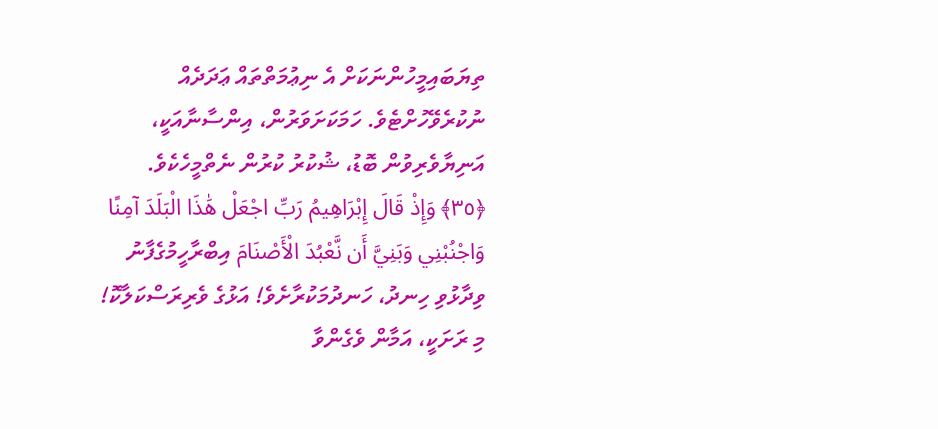ތިޔަބައިމީހުންނަކަށް އެ ނިޢުމަތްތައް ޢަދަދެއް ނުކުރެވޭހުށްޓެވެ. ހަމަކަށަވަރުން، އިންސާނާއަކީ، އަނިޔާވެރިވުން ބޮޑު، ޝުކުރު ކުރުން ނެތްމީހެކެވެ.
﴿٣٥﴾ وَإِذْ قَالَ إِبْرَاهِيمُ رَبِّ اجْعَلْ هَٰذَا الْبَلَدَ آمِنًا وَاجْنُبْنِي وَبَنِيَّ أَن نَّعْبُدَ الْأَصْنَامَ އިބްރާހީމުގެފާނު ވިދާޅުވި ހިނދު، ހަނދުމަކުރާށެވެ! އަޅުގެ ވެރިރަސްކަލާކޮ! މި ރަށަކީ، އަމާން ވެގެންވާ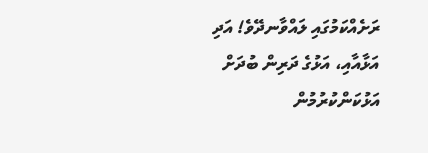ރަށެއްކަމުގައި ލައްވާނދޭވެ! އަދި އަޅާއާއި، އަޅުގެ ދަރިން ބުދަށް އަޅުކަންކުރުމުން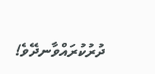ދުރުކުރައްވާނދޭވެ!